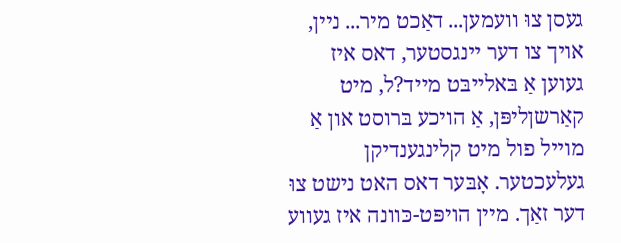געסן צוּ וועמען... דאַכט מיר... ניין, אויך צו דער יינגסטער, דאס איז געוען אַ בּאלייבּט מייד?ל, מיט קאַרשןליפּן, אַ הויכע בּרוסט און אַ מױיל פול מיט קלינגענדיקן געלעכטער. אָבּער דאס האט נישט צוּ דער זאַך. מיין הױפּט-כּוונה איז געווע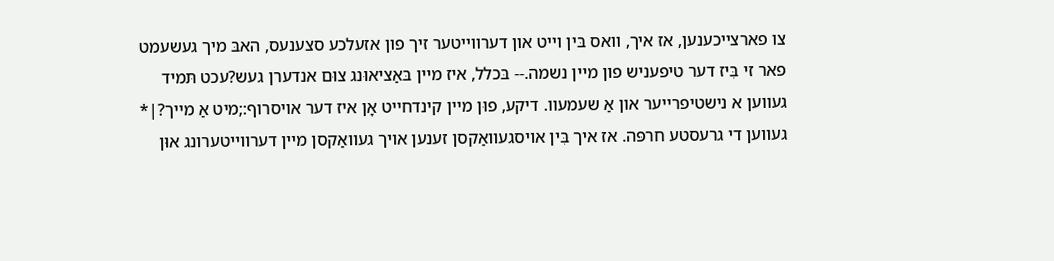צו פארצייכענען, אז איך, וואס בּין וייט און דערווייטער זיך פון אזעלכע סצענעס, האבּ מיך געשעמט פאר זי בִּיז דער טיפעניש פון מיין נשמה.-- בּכלל, איז מיין בּאַציאוּנג צוּם אנדערן געש?עכט תּמיד געווען א נישטיפרייער און אַ שעמעוו. דיקע, פוּן מיין קינדחייט אָן איז דער אויסרוף:;מיט אַ מייך?|* געווען די גרעסטע חרפּה. אז איך בִּין אױסגעוואַקסן זענען אויך געוואַקסן מיין דערווייטערונג אוּן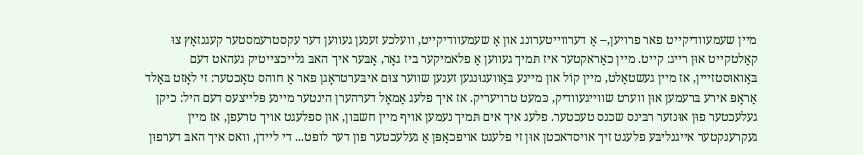מיין שעמעוודיקייט פאר פרויען,-- אַ דערווייטערונג און אַ שעמעוודיקייט, וועלכע זענען געווען דער עקסטרעמסטער קעגנזאַץ צוּ קאַלטקײט אוּן רייג: קייט. מיין כאַראקטער איז תּמיך געווען אַ פלאמיקער ביז גאָר, אָבּער איך האבּ גלייכצייטיק געהאט דעם בּאַואוּסטזײין, אז מיין געשטאַלט, מיין קוֹל און מיינע בּאַװעגוּנגען זענען שווער צוּם איבּערטראָגן פאר אַ חוהס טאָכטער: זי לאָזט בּאַלד אַראָפּ אירע בּרעמען אוּן ווערט שווייגעוודיק, כּמעט טרויעריק. אז איך פלעג אַמאָל דערהערן הינטער מיינע פּלײצעס דעם היל: כיקן געלעכטער פוּן אוּנזער רבּינס שכנס טעכטער. פלעג איך אים תּמיך נעמען אויף מיין חשבּון, אוּן ספלעגט אויך טרעפן, אז מיין געקרענקטער אייגנליבּע פלעגט זיך אויסדאכטן אוּן זי פלעגט אױפכאַפּן אַ געלעכטער פון דער לופט... די ליידן, וואס איך האבּ דערפוּן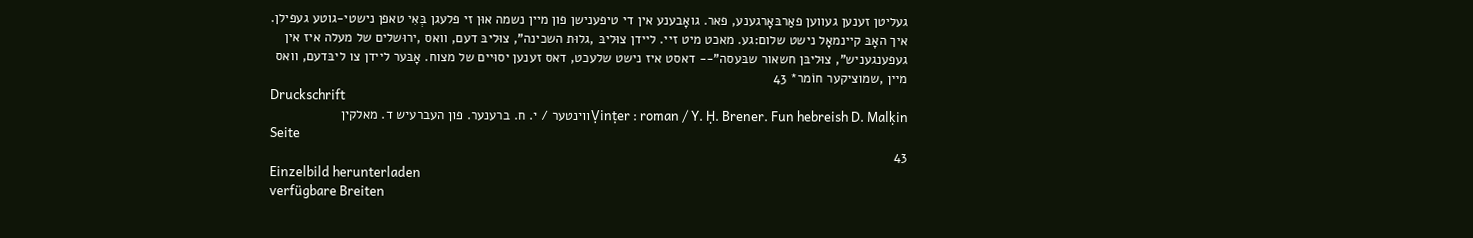געליטן זענען געווען פאַרבּאָרגענע, פאר. גואָבענע אין די טיפענישן פון מיין נשמה אוּן זי פלעגן בְּאִי טאפן נישטי-גוטע געפילן. איך האָבּ קיינמאָל נישט שלום:גע. מאכט מיט זיי. ליידן צוּליבּ ,גלוּת השכינה", צוּליבּ דעם, וואס ,ירוּשלים של מעלה איז אין געפענגעניש", צוּליבּן חשאור שבּעסה"-- דאסט איז נישט שלעכט, דאס זענען יסוּיים של מצוח. אָבּער ליידן צו ליבּדעם, וואס מיין ,שמוציקער חוֹמר* 43
Druckschrift
Ṿinṭer : roman / Y. Ḥ. Brener. Fun hebreish D. Malḳinווינטער / י. ח. ברענער. פון העברעיש ד. מאלקין
Seite
43
Einzelbild herunterladen
verfügbare Breiten